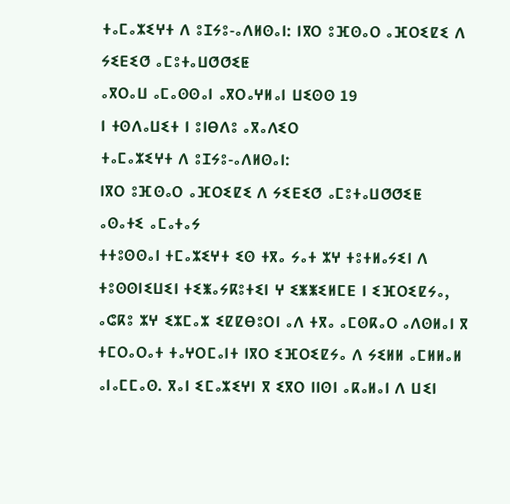ⵜⴰⵎⴰⵣⵉⵖⵜ ⴷ ⵓⵊⵢⵓ-ⴰⴷⵍⵙⴰⵏ: ⵏⴳⵔ ⵓⴼⵙⴰⵔ ⴰⴼⵔⵉⵇⵉ ⴷ ⵢⵉⴹⵉⵚ ⴰⵎⵓⵜⴰⵡⵚⵚⵉⵟ
ⴰⴳⵔⴰⵡ ⴰⵎⴰⵙⵙⴰⵏ ⴰⴳⵔⴰⵖⵍⴰⵏ ⵡⵉⵙⵙ 19
ⵏ ⵜⵙⴷⴰⵡⵉⵜ ⵏ ⵓⵏⴱⴷⵓ ⴰⴳⴰⴷⵉⵔ
ⵜⴰⵎⴰⵣⵉⵖⵜ ⴷ ⵓⵊⵢⵓ-ⴰⴷⵍⵙⴰⵏ:
ⵏⴳⵔ ⵓⴼⵙⴰⵔ ⴰⴼⵔⵉⵇⵉ ⴷ ⵢⵉⴹⵉⵚ ⴰⵎⵓⵜⴰⵡⵚⵚⵉⵟ
ⴰⵙⴰⵜⵉ ⴰⵎⴰⵜⴰⵢ
ⵜⵜⵓⵙⵙⴰⵏ ⵜⵎⴰⵣⵉⵖⵜ ⵉⵙ ⵜⴳⴰ ⵢⴰⵜ ⵣⵖ ⵜⵓⵜⵍⴰⵢⵉⵏ ⴷ ⵜⵓⵙⵙⵏⵉⵡⵉⵏ ⵜⵉⵥⴰⵢⴽⵓⵜⵉⵏ ⵖ ⵉⵥⵥⵉⵍⵎⴹ ⵏ ⵉⴼⵔⵉⵇⵢⴰ, ⴰⵛⴽⵓ ⵣⵖ ⵉⵣⵎⴰⵣ ⵉⵇⵇⴱⵓⵔⵏ ⴰⴷ ⵜⴳⴰ ⴰⵎⵙⴽⴰⵔ ⴰⴷⵙⵍⴰⵏ ⴳ ⵜⵎⵔⴰⵔⴰⵜ ⵜⴰⵖⵔⵎⴰⵏⵜ ⵏⴳⵔ ⵉⴼⵔⵉⵇⵢⴰ ⴷ ⵢⵉⵍⵍ ⴰⵎⵍⵍⴰⵍ ⴰⵏⴰⵎⵎⴰⵙ. ⴳⴰⵏ ⵉⵎⴰⵣⵉⵖⵏ ⴳ ⵉⴳⵔ ⵏⵏⵙⵏ ⴰⴽⴰⵍⴰⵏ ⴷ ⵡⵉⵏ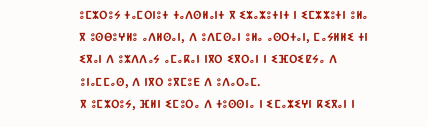ⵓⵎⵣⵔⵓⵢ ⵜⴰⵎⵔⵏⵓⵜ ⵜⴰⴷⵙⵍⴰⵏⵜ ⴳ ⵉⵣⴰⵣⵓⵜⵏⵜ ⵏ ⵉⵎⵣⵣⵓⵜⵏ ⵓⵍⴰ ⴳ ⵓⵙⴱⵓⵖⵍⵓ ⴰⴷⵍⵙⴰⵏ, ⴷ ⵓⴷⵎⵙⴰⵏ ⵓⵍⴰ ⴰⵙⵔⵜⴰⵏ, ⵎⴰⵢⵍⵍⵉ ⵜⵏ ⵉⴳⴰⵏ ⴷ ⵓⵣⴷⴷⴰⵢ ⴰⵎⴰⴽⴰⵏ ⵏⴳⵔ ⵉⴳⵔⴰⵏ ⵏ ⵉⴼⵔⵉⵇⵢⴰ ⴷ ⵓⵏⴰⵎⵎⴰⵙ, ⴷ ⵏⴳⵔ ⵓⴳⵎⵓⴹ ⴷ ⵓⴷⴰⵔⴰⵎ.
ⴳ ⵓⵎⵣⵔⵓⵢ, ⴼⵍⵏ ⵉⵎⵓⵔⴰ ⴷ ⵜⵓⵙⵙⵏⴰ ⵏ ⵉⵎⴰⵣⵉⵖⵏ ⴽⵉⴳⴰⵏ ⵏ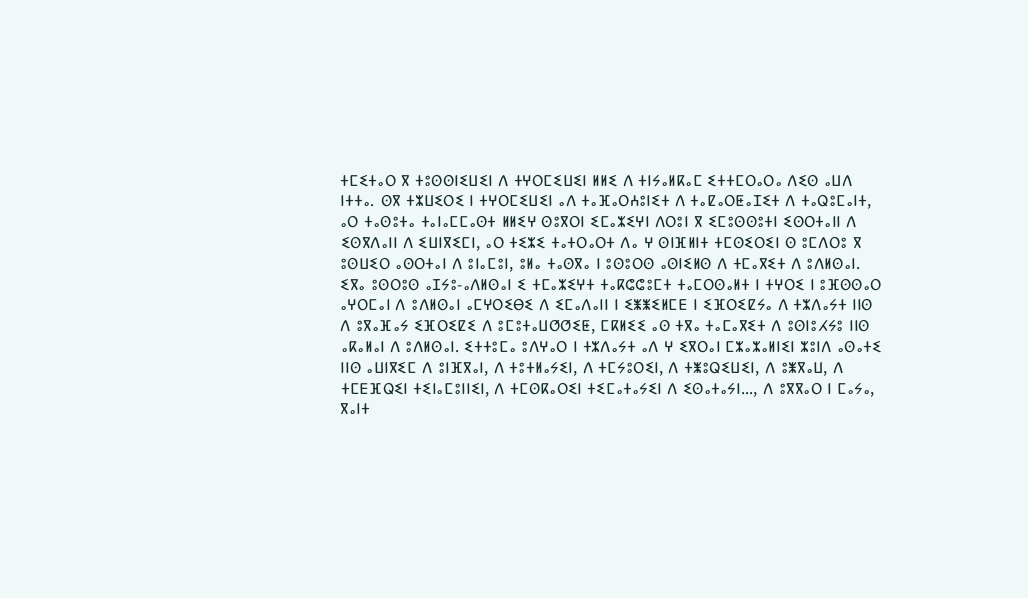ⵜⵎⵉⵜⴰⵔ ⴳ ⵜⵓⵙⵙⵏⵉⵡⵉⵏ ⴷ ⵜⵖⵔⵎⵉⵡⵉⵏ ⵍⵍⵉ ⴷ ⵜⵏⵢⴰⵍⴽⴰⵎ ⵉⵜⵜⵎⵔⴰⵔⴰ ⴷⵉⵙ ⴰⵡⴷ ⵏⵜⵜⴰ. ⵙⴳ ⵜⵣⵡⵉⵔⵉ ⵏ ⵜⵖⵔⵎⵉⵡⵉⵏ ⴰⴷ ⵜⴰⴼⴰⵔⵄⵓⵏⵉⵜ ⴷ ⵜⴰⵇⴰⵔⵟⴰⵊⵉⵜ ⴷ ⵜⴰⵕⵓⵎⴰⵏⵜ, ⴰⵔ ⵜⴰⵙⵓⵜⴰ ⵜⴰⵏⴰⵎⵎⴰⵙⵜ ⵍⵍⵉⵖ ⵙⵓⴳⵔⵏ ⵉⵎⴰⵣⵉⵖⵏ ⴷⵔⵓⵏ ⴳ ⵉⵎⵓⵙⵙⵓⵜⵏ ⵉⵙⵔⵜⴰⵏⵏ ⴷ ⵉⵙⴳⴷⴰⵏⵏ ⴷ ⵉⵡⵏⴳⵉⵎⵏ, ⴰⵔ ⵜⵉⵣⵉ ⵜⴰⵜⵔⴰⵔⵜ ⴷⴰ ⵖ ⵙⵏⴼⵍⵏⵜ ⵜⵎⵙⵉⵔⵉⵏ ⵙ ⵓⵎⴷⵔⵓ ⴳ ⵓⵙⵡⵉⵔ ⴰⵙⵔⵜⴰⵏ ⴷ ⵓⵏⴰⵎⵓⵏ, ⵓⵍⴰ ⵜⴰⵙⴳⴰ ⵏ ⵓⵙⵓⵔⵙ ⴰⵙⵏⵉⵍⵙ ⴷ ⵜⵎⴰⴳⵉⵜ ⴷ ⵓⴷⵍⵙⴰⵏ.
ⵉⴳⴰ ⵓⵙⵔⵓⵙ ⴰⵊⵢⵓ-ⴰⴷⵍⵙⴰⵏ ⵉ ⵜⵎⴰⵣⵉⵖⵜ ⵜⴰⴽⵛⵛⵓⵎⵜ ⵜⴰⵎⵔⵙⴰⵍⵜ ⵏ ⵜⵖⵔⵉ ⵏ ⵓⴼⵙⵙⴰⵔ ⴰⵖⵔⵎⴰⵏ ⴷ ⵓⴷⵍⵙⴰⵏ ⴰⵎⵖⵔⵉⴱⵉ ⴷ ⵉⵎⴰⴷⴰⵏⵏ ⵏ ⵉⵥⵥⵉⵍⵎⴹ ⵏ ⵉⴼⵔⵉⵇⵢⴰ ⴷ ⵜⵣⴷⴰⵢⵜ ⵏⵏⵙ ⴷ ⵓⴳⴰⴼⴰⵢ ⵉⴼⵔⵉⵇⵉ ⴷ ⵓⵎⵓⵜⴰⵡⵚⵚⵉⵟ, ⵎⴽⵍⵉⵉ ⴰⵙ ⵜⴳⴰ ⵜⴰⵎⴰⴳⵉⵜ ⴷ ⵓⵙⵏⵓⵃⵢⵓ ⵏⵏⵙ ⴰⴽⴰⵍⴰⵏ ⴷ ⵓⴷⵍⵙⴰⵏ. ⵉⵜⵜⵓⵎⴰ ⵓⴷⵖⴰⵔ ⵏ ⵜⵣⴷⴰⵢⵜ ⴰⴷ ⵖ ⵉⴳⵔⴰⵏ ⵎⵣⴰⵣⴰⵍⵏⵉⵏ ⵣⵓⵏⴷ ⴰⵙⴰⵜⵉ ⵏⵏⵙ ⴰⵡⵏⴳⵉⵎ ⴷ ⵓⵏⴼⴳⴰⵏ, ⴷ ⵜⵓⵜⵍⴰⵢⵉⵏ, ⴷ ⵜⵎⵢⵓⵔⵉⵏ, ⴷ ⵜⵥⵓⵕⵉⵡⵉⵏ, ⴷ ⵓⵥⴳⴰⵡ, ⴷ ⵜⵎⴹⴼⵕⵉⵏ ⵜⵉⵏⴰⵎⵓⵏⵏⵉⵏ, ⴷ ⵜⵎⵙⴽⴰⵔⵉⵏ ⵜⵉⵎⴰⵜⴰⵢⵉⵏ ⴷ ⵉⵙⴰⵜⴰⵢⵏ..., ⴷ ⵓⴳⴳⴰⵔ ⵏ ⵎⴰⵢⴰ, ⴳⴰⵏⵜ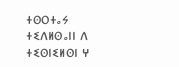ⵜⵙⵔⵜⴰⵢ ⵜⵉⴷⵍⵙⴰⵏⵏ ⴷ ⵜⵉⵙⵏⵉⵍⵙⵏ ⵖ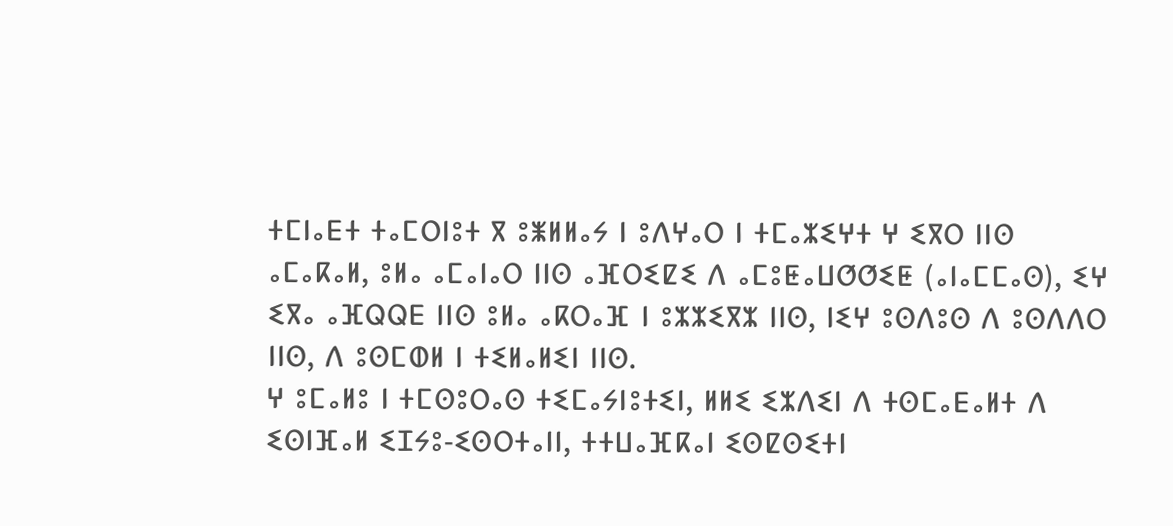ⵜⵎⵏⴰⴹⵜ ⵜⴰⵎⵔⵏⵓⵜ ⴳ ⵓⵥⵍⵍⴰⵢ ⵏ ⵓⴷⵖⴰⵔ ⵏ ⵜⵎⴰⵣⵉⵖⵜ ⵖ ⵉⴳⵔ ⵏⵏⵙ ⴰⵎⴰⴽⴰⵍ, ⵓⵍⴰ ⴰⵎⴰⵏⴰⵔ ⵏⵏⵙ ⴰⴼⵔⵉⵇⵉ ⴷ ⴰⵎⵓⵟⴰⵡⵚⵚⵉⵟ (ⴰⵏⴰⵎⵎⴰⵙ), ⵉⵖ ⵉⴳⴰ ⴰⴼⵕⵕⴹ ⵏⵏⵙ ⵓⵍⴰ ⴰⴽⵔⴰⴼ ⵏ ⵓⵣⵣⵉⴳⵣ ⵏⵏⵙ, ⵏⵉⵖ ⵓⵙⴷⵓⵙ ⴷ ⵓⵙⴷⴷⵔ ⵏⵏⵙ, ⴷ ⵓⵙⵎⵀⵍ ⵏ ⵜⵉⵍⴰⵍⵉⵏ ⵏⵏⵙ.
ⵖ ⵓⵎⴰⵍⵓ ⵏ ⵜⵎⵙⵓⵔⴰⵙ ⵜⵉⵎⴰⵢⵏⵓⵜⵉⵏ, ⵍⵍⵉ ⵉⵣⴷⵉⵏ ⴷ ⵜⵙⵎⴰⴹⴰⵍⵜ ⴷ ⵉⵙⵏⴼⴰⵍ ⵉⵊⵢⵓ-ⵉⵙⵔⵜⴰⵏⵏ, ⵜⵜⵡⴰⴼⴽⴰⵏ ⵉⵙⵇⵙⵉⵜⵏ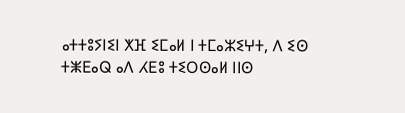ⴰⵜⵜⵓⵢⵏⵉⵏ ⵅⴼ ⵉⵎⴰⵍ ⵏ ⵜⵎⴰⵣⵉⵖⵜ, ⴷ ⵉⵙ ⵜⵥⴹⴰⵕ ⴰⴷ ⵃⴹⵓ ⵜⵉⵔⵙⴰⵍ ⵏⵏⵙ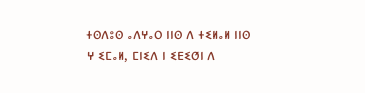ⵜⵙⴷⵓⵙ ⴰⴷⵖⴰⵔ ⵏⵏⵙ ⴷ ⵜⵉⵍⴰⵍ ⵏⵏⵙ ⵖ ⵉⵎⴰⵍ, ⵎⵏⵉⴷ ⵏ ⵉⴹⵉⵚⵏ ⴷ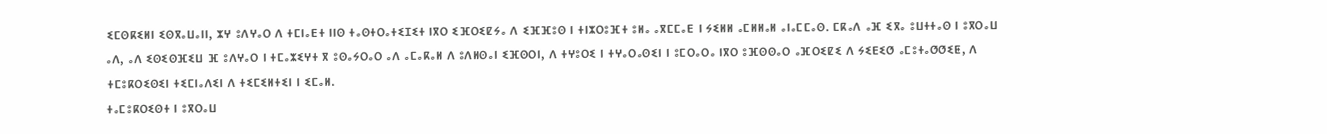ⵉⵎⵙⴽⵉⵍⵏ ⵉⵙⴳⴰⵡⴰⵏⵏ, ⵣⵖ ⵓⴷⵖⴰⵔ ⴷ ⵜⵎⵏⴰⴹⵜ ⵏⵏⵙ ⵜⴰⵙⵜⵔⴰⵜⵉⵊⵉⵜ ⵏⴳⵔ ⵉⴼⵔⵉⵇⵢⴰ ⴷ ⵉⴼⴼⵓⵙ ⵏ ⵜⵏⵣⵔⵓⴼⵜ ⵓⵍⴰ ⴰⴳⵎⵎⴰⴹ ⵏ ⵢⵉⵍⵍ ⴰⵎⵍⵍⴰⵍ ⴰⵏⴰⵎⵎⴰⵙ. ⵎⴽⴰⴷ ⴰⴼ ⵉⴳⴰ ⵓⵡⵜⵜⴰⵙ ⵏ ⵓⴳⵔⴰⵡ ⴰⴷ, ⴰⴷ ⵉⵙⵉⵙⴼⵉⵡ ⴼ ⵓⴷⵖⴰⵔ ⵏ ⵜⵎⴰⵣⵉⵖⵜ ⴳ ⵓⵙⴰⵢⵔⴰⵔ ⴰⴷ ⴰⵎⴰⴽⴰⵍ ⴷ ⵓⴷⵍⵙⴰⵏ ⵉⴼⵙⵔⵏ, ⴷ ⵜⵖⵓⵔⵉ ⵏ ⵜⵖⴰⵔⴰⵙⵉⵏ ⵏ ⵓⵎⵔⴰⵔⴰ ⵏⴳⵔ ⵓⴼⵙⵙⴰⵔ ⴰⴼⵔⵉⵇⵉ ⴷ ⵢⵉⴹⵉⵚ ⴰⵎⵓⵜⴰⵚⵚⵉⵟ, ⴷ ⵜⵎⵓⴽⵔⵉⵙⵉⵏ ⵜⵉⵎⵏⴰⴷⵉⵏ ⴷ ⵜⵉⵎⵉⵍⵜⵉⵏ ⵏ ⵉⵎⴰⵍ.
ⵜⴰⵎⵓⴽⵔⵉⵙⵜ ⵏ ⵓⴳⵔⴰⵡ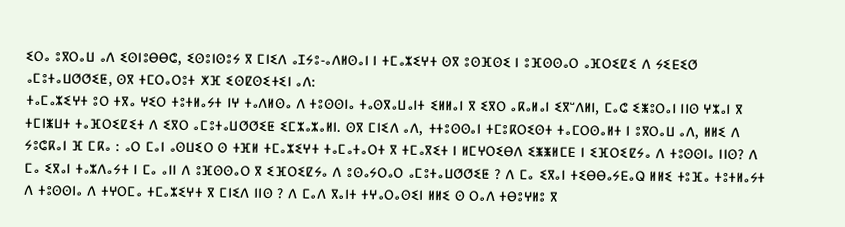ⵉⵔⴰ ⵓⴳⵔⴰⵡ ⴰⴷ ⵉⵙⵏⵓⴱⴱⵛ, ⵉⵙⵓⵏⵙⵓⵢ ⴳ ⵎⵏⵉⴷ ⴰⵊⵢⵓ-ⴰⴷⵍⵙⴰⵏ ⵏ ⵜⵎⴰⵣⵉⵖⵜ ⵙⴳ ⵓⵙⴼⵙⵉ ⵏ ⵓⴼⵙⵙⴰⵔ ⴰⴼⵔⵉⵇⵉ ⴷ ⵢⵉⴹⵉⵚ ⴰⵎⵓⵜⴰⵡⵚⵚⵉⵟ, ⵙⴳ ⵜⵎⵔⴰⵔⵓⵜ ⵅⴼ ⵉⵙⵇⵙⵉⵜⵉⵏ ⴰⴷ:
ⵜⴰⵎⴰⵣⵉⵖⵜ ⵓⵔ ⵜⴳⴰ ⵖⵉⵔ ⵜⵓⵜⵍⴰⵢⵜ ⵏⵖ ⵜⴰⴷⵍⵙⴰ ⴷ ⵜⵓⵙⵙⵏⴰ ⵜⴰⵙⴳⴰⵡⴰⵏⵜ ⵉⵍⵍⴰⵏ ⴳ ⵉⴳⵔ ⴰⴽⴰⵍⴰⵏ ⵉⴳⵯⴷⵍⵏ, ⵎⴰⵛ ⵉⵥⵓⵔⴰⵏ ⵏⵏⵙ ⵖⵣⴰⵏ ⴳ ⵜⵎⵏⵥⵡⵜ ⵜⴰⴼⵔⵉⵇⵉⵜ ⴷ ⵉⴳⵔ ⴰⵎⵓⵜⴰⵡⵚⵚⵉⵟ ⵉⵎⵣⴰⵣⴰⵍⵏ. ⵙⴳ ⵎⵏⵉⴷ ⴰⴷ, ⵜⵜⵓⵙⵙⴰⵏ ⵜⵎⵓⴽⵔⵉⵙⵜ ⵜⴰⵎⵔⵙⴰⵍⵜ ⵏ ⵓⴳⵔⴰⵡ ⴰⴷ, ⵍⵍⵉ ⴷ ⵢⵓⵛⴽⴰⵏ ⴼ ⵎⴽⴰ : ⴰⵔ ⵎⴰⵏ ⴰⵙⵡⵉⵔ ⵙ ⵜⴼⵍ ⵜⵎⴰⵣⵉⵖⵜ ⵜⴰⵎⴰⵜⴰⵔⵜ ⴳ ⵜⵎⴰⴳⵉⵜ ⵏ ⵍⵎⵖⵔⵉⴱⴷ ⵉⵥⵥⵍⵎⴹ ⵏ ⵉⴼⵔⵉⵇⵢⴰ ⴷ ⵜⵓⵙⵙⵏⴰ ⵏⵏⵙ? ⴷ ⵎⴰ ⵉⴳⴰⵏ ⵜⴰⵣⴷⴰⵢⵜ ⵏ ⵎⴰ ⴰⵏⵏ ⴷ ⵓⴼⵙⵙⴰⵔ ⴳ ⵉⴼⵔⵉⵇⵢⴰ ⴷ ⵓⵙⴰⵢⵔⴰⵔ ⴰⵎⵓⵜⴰⵡⵚⵚⵉⵟ ? ⴷ ⵎⴰ ⵉⴳⴰⵏ ⵜⵉⴱⴱⴰⵢⴹⴰⵕ ⵍⵍⵉ ⵜⵓⴼⴰ ⵜⵓⵜⵍⴰⵢⵜ ⴷ ⵜⵓⵙⵙⵏⴰ ⴷ ⵜⵖⵔⵎⴰ ⵜⵎⴰⵣⵉⵖⵜ ⴳ ⵎⵏⵉⴷ ⵏⵏⵙ ? ⴷ ⵎⴰⴷ ⴳⴰⵏⵜ ⵜⵖⴰⵔⴰⵙⵉⵏ ⵍⵍⵉ ⵙ ⵔⴰⴷ ⵜⴱⵓⵖⵍⵓ ⴳ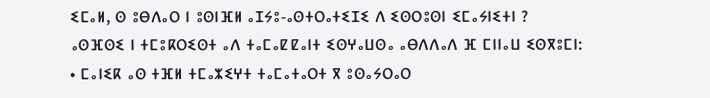ⵉⵎⴰⵍ, ⵙ ⵓⴱⴷⴰⵔ ⵏ ⵓⵙⵏⴼⵍ ⴰⵊⵢⵓ-ⴰⵙⵜⵔⴰⵜⵉⵊⵉ ⴷ ⵉⵙⵔⵓⵙⵏ ⵉⵎⴰⵢⵏⵉⵜⵏ ?
ⴰⵙⴼⵙⵉ ⵏ ⵜⵎⵓⴽⵔⵉⵙⵜ ⴰⴷ ⵜⴰⵎⴰⵇⵇⴰⵏⵜ ⵉⵙⵖⴰⵡⵙⴰ ⴰⴱⴷⴷⴰⴷ ⴼ ⵎⵏⵏⴰⵡ ⵉⵙⴳⵓⵎⵏ:
• ⵎⴰⵏⵉⴽ ⴰⵙ ⵜⴼⵍ ⵜⵎⴰⵣⵉⵖⵜ ⵜⴰⵎⴰⵜⴰⵔⵜ ⴳ ⵓⵙⴰⵢⵔⴰⵔ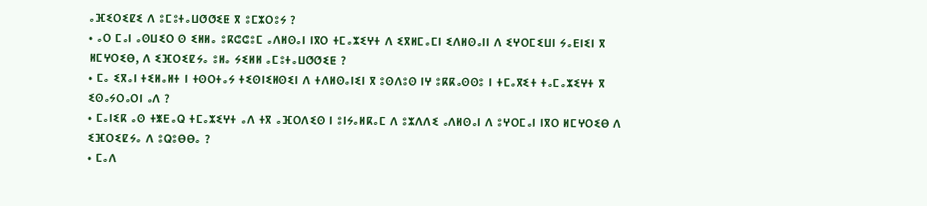ⴰⴼⵉⵔⵉⵇⵉ ⴷ ⵓⵎⵓⵜⴰⵡⵚⵚⵉⵟ ⴳ ⵓⵎⵣⵔⵓⵢ ?
• ⴰⵔ ⵎⴰⵏ ⴰⵙⵡⵉⵔ ⵙ ⵉⵍⵍⴰ ⵓⴽⵛⵛⵓⵎ ⴰⴷⵍⵙⴰⵏ ⵏⴳⵔ ⵜⵎⴰⵣⵉⵖⵜ ⴷ ⵉⴳⵍⵎⴰⵎⵏ ⵉⴷⵍⵙⴰⵏⵏ ⴷ ⵉⵖⵔⵎⵉⵡⵏ ⵢⴰⴹⵏⵉⵏ ⴳ ⵍⵎⵖⵔⵉⴱ, ⴷ ⵉⴼⵔⵉⵇⵢⴰ ⵓⵍⴰ ⵢⵉⵍⵍ ⴰⵎⵓⵜⴰⵡⵚⵚⵉⵟ ?
• ⵎⴰ ⵉⴳⴰⵏ ⵜⵉⵍⴰⵍⵜ ⵏ ⵜⵙⵔⵜⴰⵢ ⵜⵉⵙⵏⵉⵍⵙⵉⵏ ⴷ ⵜⴷⵍⵙⴰⵏⵉⵏ ⴳ ⵓⵙⴷⵓⵙ ⵏⵖ ⵓⴽⴽⴰⵙⵙⵓ ⵏ ⵜⵎⴰⴳⵉⵜ ⵜⴰⵎⴰⵣⵉⵖⵜ ⴳ ⵉⵙⴰⵢⵔⴰⵔⵏ ⴰⴷ ?
• ⵎⴰⵏⵉⴽ ⴰⵙ ⵜⵥⴹⴰⵕ ⵜⵎⴰⵣⵉⵖⵜ ⴰⴷ ⵜⴳ ⴰⴼⵔⴷⵉⵙ ⵏ ⵓⵏⵢⴰⵍⴽⴰⵎ ⴷ ⵓⵣⴷⴷⵉ ⴰⴷⵍⵙⴰⵏ ⴷ ⵓⵖⵔⵎⴰⵏ ⵏⴳⵔ ⵍⵎⵖⵔⵉⴱ ⴷ ⵉⴼⵔⵉⵇⵢⴰ ⴷ ⵓⵕⵓⴱⴱⴰ ?
• ⵎⴰⴷ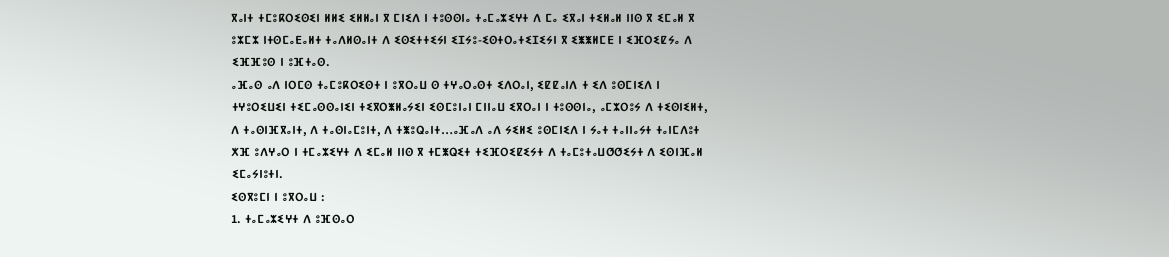ⴳⴰⵏⵜ ⵜⵎⵓⴽⵔⵉⵙⵉⵏ ⵍⵍⵉ ⵉⵍⵍⴰⵏ ⴳ ⵎⵏⵉⴷ ⵏ ⵜⵓⵙⵙⵏⴰ ⵜⴰⵎⴰⵣⵉⵖⵜ ⴷ ⵎⴰ ⵉⴳⴰⵏ ⵜⵉⵍⴰⵍ ⵏⵏⵙ ⴳ ⵉⵎⴰⵍ ⴳ ⵓⵣⵎⵣ ⵏⵜⵙⵎⴰⴹⴰⵍⵜ ⵜⴰⴷⵍⵙⴰⵏⵜ ⴷ ⵉⵙⵉⵜⵜⵉⵢⵏ ⵉⵊⵢⵓ-ⵉⵙⵜⵔⴰⵜⵉⵊⵉⵢⵏ ⴳ ⵉⵥⵥⵍⵎⴹ ⵏ ⵉⴼⵔⵉⵇⵢⴰ ⴷ ⵉⴼⴼⵓⵙ ⵏ ⵓⴼⵜⴰⵙ.
ⴰⴼⴰⵙ ⴰⴷ ⵏⵔⵎⵙ ⵜⴰⵎⵓⴽⵔⵉⵙⵜ ⵏ ⵓⴳⵔⴰⵡ ⵙ ⵜⵖⴰⵔⴰⵙⵜ ⵉⴷⵔⴰⵏ, ⵉⵇⵇⴰⵏⴷ ⵜ ⵉⴷ ⵓⵙⵎⵏⵉⴷ ⵏ ⵜⵖⵓⵔⵉⵡⵉⵏ ⵜⵉⵎⴰⵙⵙⴰⵏⵉⵏ ⵜⵉⴳⵔⵥⵍⴰⵢⵉⵏ ⵉⵙⵎⵓⵏⴰⵏ ⵎⵏⵏⴰⵡ ⵉⴳⵔⴰⵏ ⵏ ⵜⵓⵙⵙⵏⴰ, ⴰⵎⵣⵔⵓⵢ ⴷ ⵜⵉⵙⵏⵉⵍⵜ, ⴷ ⵜⴰⵙⵏⴼⴳⴰⵏⵜ, ⴷ ⵜⴰⵙⵏⴰⵎⵓⵏⵜ, ⴷ ⵜⵥⵓⵕⴰⵏⵜ…ⴰⴼⴰⴷ ⴰⴷ ⵢⵉⵍⵉ ⵓⵙⵎⵏⵉⴷ ⵏ ⵢⴰⵜ ⵜⴰⵏⵏⴰⵢⵜ ⵜⴰⵏⵎⴷⵓⵜ ⵅⴼ ⵓⴷⵖⴰⵔ ⵏ ⵜⵎⴰⵣⵉⵖⵜ ⴷ ⵉⵎⴰⵍ ⵏⵏⵙ ⴳ ⵜⵎⵥⵕⵉⵜ ⵜⵉⴼⵔⵉⵇⵉⵢⵜ ⴷ ⵜⴰⵎⵓⵜⴰⵡⵚⵚⵉⵢⵜ ⴷ ⵉⵙⵏⴼⴰⵍ ⵉⵎⴰⵢⵏⵓⵜⵏ.
ⵉⵙⴳⵓⵎⵏ ⵏ ⵓⴳⵔⴰⵡ :
1. ⵜⴰⵎⴰⵣⵉⵖⵜ ⴷ ⵓⴼⵙⴰⵔ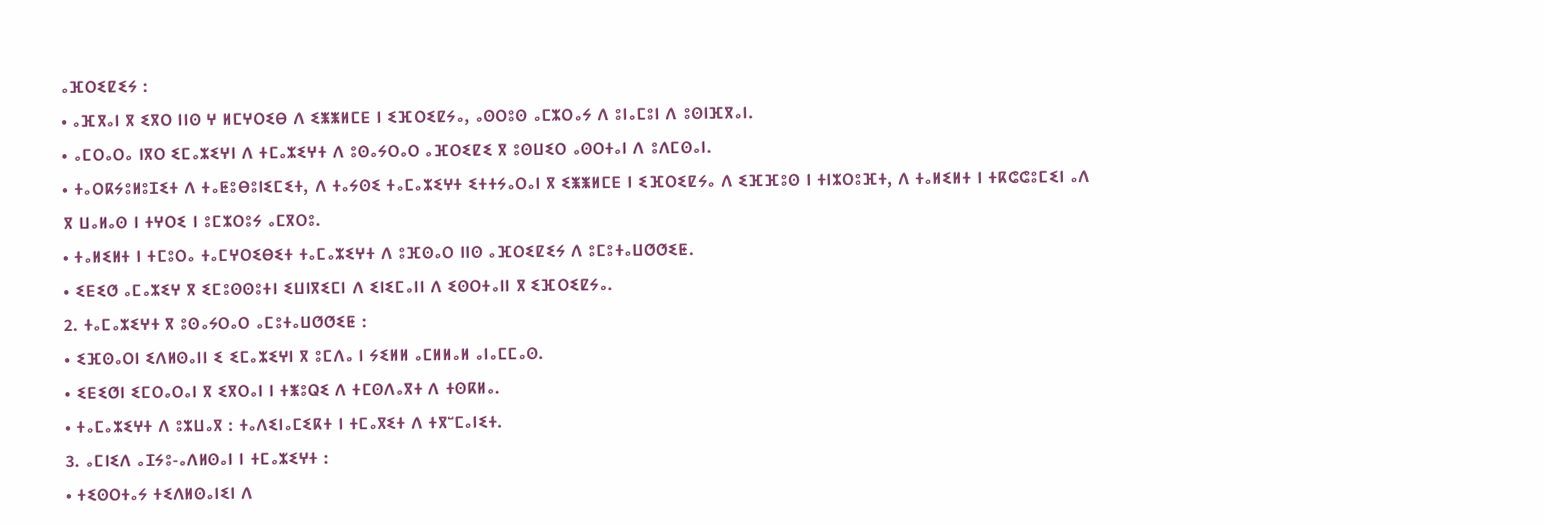ⴰⴼⵔⵉⵇⵉⵢ :
• ⴰⴼⴳⴰⵏ ⴳ ⵉⴳⵔ ⵏⵏⵙ ⵖ ⵍⵎⵖⵔⵉⴱ ⴷ ⵉⵥⵥⵍⵎⴹ ⵏ ⵉⴼⵔⵉⵇⵢⴰ, ⴰⵙⵔⵓⵙ ⴰⵎⵣⵔⴰⵢ ⴷ ⵓⵏⴰⵎⵓⵏ ⴷ ⵓⵙⵏⴼⴳⴰⵏ.
• ⴰⵎⵔⴰⵔⴰ ⵏⴳⵔ ⵉⵎⴰⵣⵉⵖⵏ ⴷ ⵜⵎⴰⵣⵉⵖⵜ ⴷ ⵓⵙⴰⵢⵔⴰⵔ ⴰⴼⵔⵉⵇⵉ ⴳ ⵓⵙⵡⵉⵔ ⴰⵙⵔⵜⴰⵏ ⴷ ⵓⴷⵎⵙⴰⵏ.
• ⵜⴰⵔⴽⵢⵓⵍⵓⵊⵉⵜ ⴷ ⵜⴰⵟⵓⴱⵓⵏⵉⵎⵉⵜ, ⴷ ⵜⴰⵢⵙⵉ ⵜⴰⵎⴰⵣⵉⵖⵜ ⵉⵜⵜⵢⴰⵔⴰⵏ ⴳ ⵉⵥⵥⵍⵎⴹ ⵏ ⵉⴼⵔⵉⵇⵢⴰ ⴷ ⵉⴼⴼⵓⵙ ⵏ ⵜⵏⵣⵔⵓⴼⵜ, ⴷ ⵜⴰⵍⵉⵍⵜ ⵏ ⵜⴽⵛⵛⵓⵎⵉⵏ ⴰⴷ ⴳ ⵡⴰⵍⴰⵙ ⵏ ⵜⵖⵔⵉ ⵏ ⵓⵎⵣⵔⵓⵢ ⴰⵎⴳⵔⵓ.
• ⵜⴰⵍⵉⵍⵜ ⵏ ⵜⵎⵓⵔⴰ ⵜⴰⵎⵖⵔⵉⴱⵉⵜ ⵜⴰⵎⴰⵣⵉⵖⵜ ⴷ ⵓⴼⵙⴰⵔ ⵏⵏⵙ ⴰⴼⵔⵉⵇⵉⵢ ⴷ ⵓⵎⵓⵜⴰⵡⵚⵚⵉⵟ.
• ⵉⴹⵉⵚ ⴰⵎⴰⵣⵉⵖ ⴳ ⵉⵎⵓⵙⵙⵓⵜⵏ ⵉⵡⵏⴳⵉⵎⵏ ⴷ ⵉⵏⵉⵎⴰⵏⵏ ⴷ ⵉⵙⵔⵜⴰⵏⵏ ⴳ ⵉⴼⵔⵉⵇⵢⴰ.
2. ⵜⴰⵎⴰⵣⵉⵖⵜ ⴳ ⵓⵙⴰⵢⵔⴰⵔ ⴰⵎⵓⵜⴰⵡⵚⵚⵉⵟ :
• ⵉⴼⵙⴰⵔⵏ ⵉⴷⵍⵙⴰⵏⵏ ⵉ ⵉⵎⴰⵣⵉⵖⵏ ⴳ ⵓⵎⴷⴰ ⵏ ⵢⵉⵍⵍ ⴰⵎⵍⵍⴰⵍ ⴰⵏⴰⵎⵎⴰⵙ.
• ⵉⴹⵉⵚⵏ ⵉⵎⵔⴰⵔⴰⵏ ⴳ ⵉⴳⵔⴰⵏ ⵏ ⵜⵥⵓⵕⵉ ⴷ ⵜⵎⵙⴷⴰⴳⵜ ⴷ ⵜⵙⴽⵍⴰ.
• ⵜⴰⵎⴰⵣⵉⵖⵜ ⴷ ⵓⵣⵡⴰⴳ : ⵜⴰⴷⵉⵏⴰⵎⵉⴽⵜ ⵏ ⵜⵎⴰⴳⵉⵜ ⴷ ⵜⴳⵯⵎⴰⵏⵉⵜ.
3. ⴰⵎⵏⵉⴷ ⴰⵊⵢⵓ-ⴰⴷⵍⵙⴰⵏ ⵏ ⵜⵎⴰⵣⵉⵖⵜ :
• ⵜⵉⵙⵔⵜⴰⵢ ⵜⵉⴷⵍⵙⴰⵏⵉⵏ ⴷ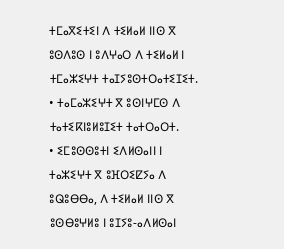ⵜⵎⴰⴳⵉⵜⵉⵏ ⴷ ⵜⵉⵍⴰⵍ ⵏⵏⵙ ⴳ ⵓⵙⴷⵓⵙ ⵏ ⵓⴷⵖⴰⵔ ⴷ ⵜⵉⵍⴰⵍ ⵏ ⵜⵎⴰⵣⵉⵖⵜ ⵜⴰⵊⵢⵓⵙⵜⵔⴰⵜⵉⵊⵉⵜ.
• ⵜⴰⵎⴰⵣⵉⵖⵜ ⴳ ⵓⵙⵏⵖⵎⵙ ⴷ ⵜⴰⵜⵉⴽⵏⵓⵍⵓⵊⵉⵜ ⵜⴰⵜⵔⴰⵔⵜ.
• ⵉⵎⵓⵙⵙⵓⵜⵏ ⵉⴷⵍⵙⴰⵏⵏ ⵏ ⵜⴰⵣⵉⵖⵜ ⴳ ⵓⴼⵔⵉⵇⵢⴰ ⴷ ⵓⵕⵓⴱⴱⴰ, ⴷ ⵜⵉⵍⴰⵍ ⵏⵏⵙ ⴳ ⵓⵙⴱⵓⵖⵍⵓ ⵏ ⵓⵊⵢⵓ-ⴰⴷⵍⵙⴰⵏ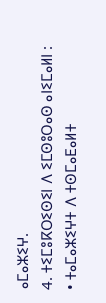ⴰⵎⴰⵣⵉⵖ.
4. ⵜⵉⵎⵓⴽⵔⵉⵙⵉⵏ ⴷ ⵉⵎⵙⵓⵔⴰⵙ ⴰⵏⵉⵎⴰⵍⵏ :
• ⵜⴰⵎⴰⵣⵉⵖⵜ ⴷ ⵜⵙⵎⴰⴹⴰⵍⵜ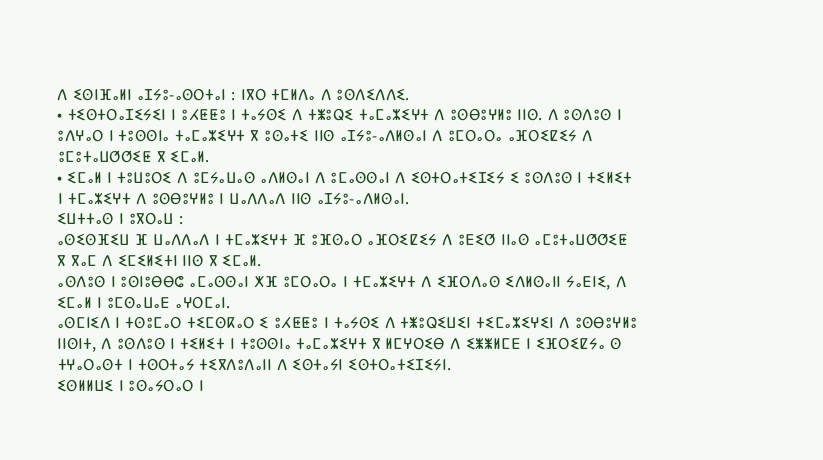ⴷ ⵉⵙⵏⴼⴰⵍⵏ ⴰⵊⵢⵓ-ⴰⵙⵔⵜⴰⵏ : ⵏⴳⵔ ⵜⵎⵍⴷⴰ ⴷ ⵓⵙⴷⵉⴷⴷⵉ.
• ⵜⵉⵙⵜⵔⴰⵊⵉⵢⵉⵏ ⵏ ⵓⵃⵟⵟⵓ ⵏ ⵜⴰⵢⵙⵉ ⴷ ⵜⵥⵓⵕⵉ ⵜⴰⵎⴰⵣⵉⵖⵜ ⴷ ⵓⵙⴱⵓⵖⵍⵓ ⵏⵏⵙ. ⴷ ⵓⵙⴷⵓⵙ ⵏ ⵓⴷⵖⴰⵔ ⵏ ⵜⵓⵙⵙⵏⴰ ⵜⴰⵎⴰⵣⵉⵖⵜ ⴳ ⵓⵙⴰⵜⵉ ⵏⵏⵙ ⴰⵊⵢⵓ-ⴰⴷⵍⵙⴰⵏ ⴷ ⵓⵎⵔⴰⵔⴰ ⴰⴼⵔⵉⵇⵉⵢ ⴷ ⵓⵎⵓⵜⴰⵡⵚⵚⵉⵟ ⴳ ⵉⵎⴰⵍ.
• ⵉⵎⴰⵍ ⵏ ⵜⵓⵡⵓⵔⵉ ⴷ ⵓⵎⵢⴰⵡⴰⵙ ⴰⴷⵍⵙⴰⵏ ⴷ ⵓⵎⴰⵙⵙⴰⵏ ⴷ ⵉⵙⵜⵔⴰⵜⵉⵊⵉⵢ ⵉ ⵓⵙⴷⵓⵙ ⵏ ⵜⵉⵍⵉⵜ ⵏ ⵜⵎⴰⵣⵉⵖⵜ ⴷ ⵓⵙⴱⵓⵖⵍⵓ ⵏ ⵡⴰⴷⴷⴰⴷ ⵏⵏⵙ ⴰⵊⵢⵓ-ⴰⴷⵍⵙⴰⵏ.
ⵉⵡⵜⵜⴰⵙ ⵏ ⵓⴳⵔⴰⵡ :
ⴰⵙⵉⵙⴼⵉⵡ ⴼ ⵡⴰⴷⴷⴰⴷ ⵏ ⵜⵎⴰⵣⵉⵖⵜ ⴼ ⵓⴼⵙⴰⵔ ⴰⴼⵔⵉⵇⵉⵢ ⴷ ⵓⴹⵉⵚ ⵏⵏⴰⵙ ⴰⵎⵓⵜⴰⵡⵚⵚⵉⵟ ⴳ ⴳⴰⵎ ⴷ ⵉⵎⵉⵍⵉⵜⵏ ⵏⵏⵙ ⴳ ⵉⵎⴰⵍ.
ⴰⵙⴷⵓⵙ ⵏ ⵓⵙⵏⵓⴱⴱⵛ ⴰⵎⴰⵙⵙⴰⵏ ⵅⴼ ⵓⵎⵔⴰⵔⴰ ⵏ ⵜⵎⴰⵣⵉⵖⵜ ⴷ ⵉⴼⵔⴷⴰⵙ ⵉⴷⵍⵙⴰⵏⵏ ⵢⴰⴹⵏⵉ, ⴷ ⵉⵎⴰⵍ ⵏ ⵓⵎⵙⴰⵡⴰⴹ ⴰⵖⵔⵎⴰⵏ.
ⴰⵙⵎⵏⵉⴷ ⵏ ⵜⵙⵓⵎⴰⵔ ⵜⵉⵎⵙⴽⴰⵔ ⵉ ⵓⵃⵟⵟⵓ ⵏ ⵜⴰⵢⵙⵉ ⴷ ⵜⵥⵓⵕⵉⵡⵉⵏ ⵜⵉⵎⴰⵣⵉⵖⵉⵏ ⴷ ⵓⵙⴱⵓⵖⵍⵓ ⵏⵏⵙⵏⵜ, ⴷ ⵓⵙⴷⵓⵙ ⵏ ⵜⵉⵍⵉⵜ ⵏ ⵜⵓⵙⵙⵏⴰ ⵜⴰⵎⴰⵣⵉⵖⵜ ⴳ ⵍⵎⵖⵔⵉⴱ ⴷ ⵉⵥⵥⵍⵎⴹ ⵏ ⵉⴼⵔⵉⵇⵢⴰ ⵙ ⵜⵖⴰⵔⴰⵙⵜ ⵏ ⵜⵙⵔⵜⴰⵢ ⵜⵉⴳⴷⵓⴷⴰⵏⵏ ⴷ ⵉⵙⵜⴰⵢⵏ ⵉⵙⵜⵔⴰⵜⵉⵊⵉⵢⵏ.
ⵉⵙⵍⵍⵡⵉ ⵏ ⵓⵙⴰⵢⵔⴰⵔ ⵏ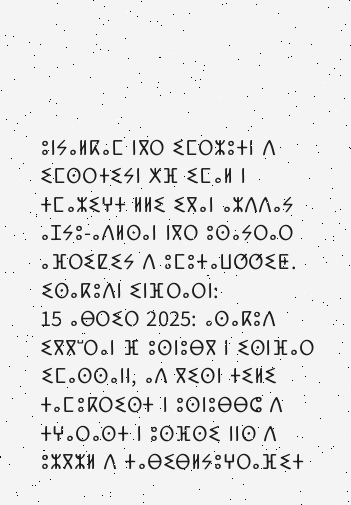ⵓⵏⵢⴰⵍⴽⴰⵎ ⵏⴳⵔ ⵉⵎⵔⵣⵓⵜⵏ ⴷ ⵉⵎⵙⵔⵜⵉⵢⵏ ⵅⴼ ⵉⵎⴰⵍ ⵏ ⵜⵎⴰⵣⵉⵖⵜ ⵍⵍⵉ ⵉⴳⴰⵏ ⴰⵣⴷⴷⴰⵢ ⴰⵊⵢⵓ-ⴰⴷⵍⵙⴰⵏ ⵏⴳⵔ ⵓⵙⴰⵢⵔⴰⵔ ⴰⴼⵔⵉⵇⵉⵢ ⴷ ⵓⵎⵓⵜⴰⵡⵚⵚⵉⵟ.
ⵉⵙⴰⴽⵓⴷⵏ ⵉⵏⴼⵔⴰⵔⵏ:
15 ⴰⴱⵔⵉⵔ 2025: ⴰⵙⴰⴽⵓⴷ ⵉⴳⴳⵯⵔⴰⵏ ⴼ ⵓⵙⵏⵓⴱⴳ ⵏ ⵉⵙⵏⴼⴰⵔ ⵉⵎⴰⵙⵙⴰⵏⵏ, ⴰⴷ ⴳⵉⵙⵏ ⵜⵉⵍⵉ ⵜⴰⵎⵓⴽⵔⵉⵙⵜ ⵏ ⵓⵙⵏⵓⴱⴱⵛ ⴷ ⵜⵖⴰⵔⴰⵙⵜ ⵏ ⵓⵙⴼⵙⵉ ⵏⵏⵙ ⴷ ⵓⵣⴳⵣⵍ ⴷ ⵜⴰⴱⵉⴱⵍⵢⵓⵖⵔⴰⴼⵉⵜ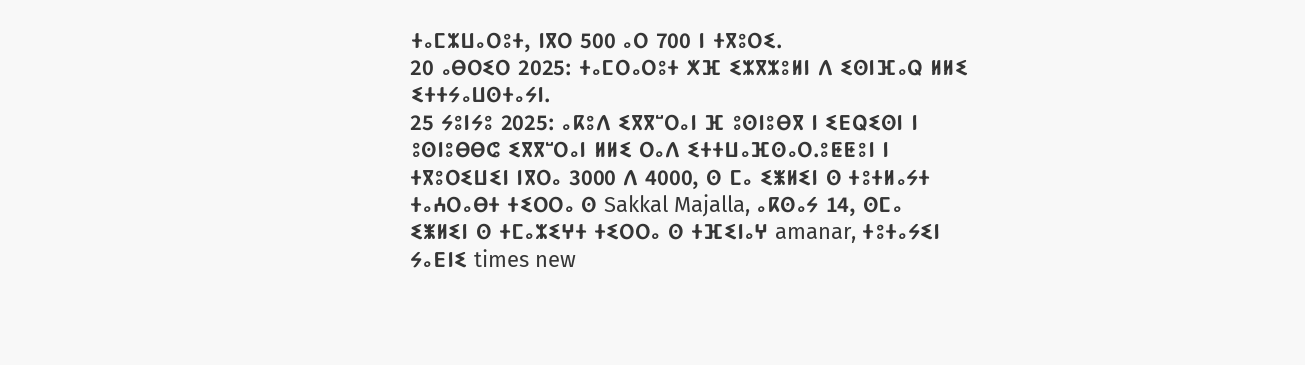ⵜⴰⵎⵣⵡⴰⵔⵓⵜ, ⵏⴳⵔ 500 ⴰⵔ 700 ⵏ ⵜⴳⵓⵔⵉ.
20 ⴰⴱⵔⵉⵔ 2025: ⵜⴰⵎⵔⴰⵔⵓⵜ ⵅⴼ ⵉⵣⴳⵣⵓⵍⵏ ⴷ ⵉⵙⵏⴼⴰⵕ ⵍⵍⵉ ⵉⵜⵜⵢⴰⵡⵙⵜⴰⵢⵏ.
25 ⵢⵓⵏⵢⵓ 2025: ⴰⴽⵓⴷ ⵉⴳⴳⵯⵔⴰⵏ ⴼ ⵓⵙⵏⵓⴱⴳ ⵏ ⵉⴹⵕⵉⵙⵏ ⵏ ⵓⵙⵏⵓⴱⴱⵛ ⵉⴳⴳⵯⵔⴰⵏ ⵍⵍⵉ ⵔⴰⴷ ⵉⵜⵜⵡⴰⴼⵙⴰⵔ.ⵓⵟⵟⵓⵏ ⵏ ⵜⴳⵓⵔⵉⵡⵉⵏ ⵏⴳⵔⴰ 3000 ⴷ 4000, ⵙ ⵎⴰ ⵉⵥⵍⵉⵏ ⵙ ⵜⵓⵜⵍⴰⵢⵜ ⵜⴰⵄⵔⴰⴱⵜ ⵜⵉⵔⵔⴰ ⵙ Sakkal Majalla, ⴰⴽⵙⴰⵢ 14, ⵙⵎⴰ ⵉⵥⵍⵉⵏ ⵙ ⵜⵎⴰⵣⵉⵖⵜ ⵜⵉⵔⵔⴰ ⵙ ⵜⴼⵉⵏⴰⵖ amanar, ⵜⵓⵜⴰⵢⵉⵏ ⵢⴰⴹⵏⵉ times new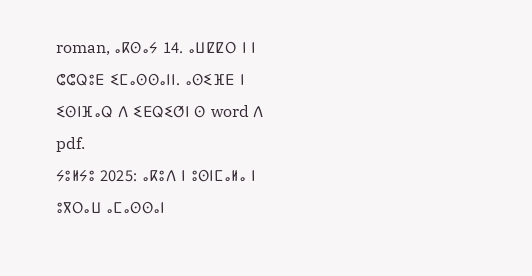roman, ⴰⴽⵙⴰⵢ 14. ⴰⵡⵇⵇⵔ ⵏ ⵏ ⵛⵛⵕⵓⴹ ⵉⵎⴰⵙⵙⴰⵏⵏ. ⴰⵙⵉⴼⴹ ⵏ ⵉⵙⵏⴼⴰⵕ ⴷ ⵉⴹⵕⵉⵚⵏ ⵙ word ⴷ pdf.
ⵢⵓⵍⵢⵓ 2025: ⴰⴽⵓⴷ ⵏ ⵓⵙⵏⵎⴰⵍⴰ ⵏ ⵓⴳⵔⴰⵡ ⴰⵎⴰⵙⵙⴰⵏ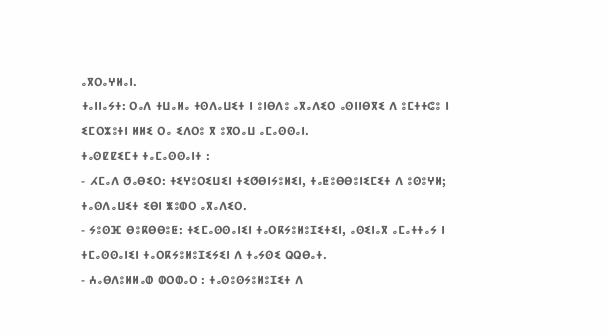ⴰⴳⵔⴰⵖⵍⴰⵏ.
ⵜⴰⵏⵏⴰⵢⵜ: ⵔⴰⴷ ⵜⵡⴰⵍⴰ ⵜⵙⴷⴰⵡⵉⵜ ⵏ ⵓⵏⴱⴷⵓ ⴰⴳⴰⴷⵉⵔ ⴰⵙⵏⵏⴱⴳⵉ ⴷ ⵓⵎⵜⵜⵛⵓ ⵏ ⵉⵎⵔⵣⵓⵜⵏ ⵍⵍⵉ ⵔⴰ ⵉⴷⵔⵓ ⴳ ⵓⴳⵔⴰⵡ ⴰⵎⴰⵙⵙⴰⵏ.
ⵜⴰⵙⵇⵇⵉⵎⵜ ⵜⴰⵎⴰⵙⵙⴰⵏⵜ :
- ⵃⵎⴰⴷ ⵚⴰⴱⵉⵔ: ⵜⵉⵖⵓⵔⵉⵡⵉⵏ ⵜⵉⵚⴱⵏⵢⵓⵍⵉⵏ, ⵜⴰⵟⵓⴱⴱⵓⵏⵉⵎⵉⵜ ⴷ ⵓⵙⵓⵖⵍ; ⵜⴰⵙⴷⴰⵡⵉⵜ ⵉⴱⵏ ⵥⵓⵀⵔ ⴰⴳⴰⴷⵉⵔ.
- ⵢⵓⵙⴼ ⴱⵓⴽⴱⴱⵓⵟ: ⵜⵉⵎⴰⵙⵙⴰⵏⵉⵏ ⵜⴰⵔⴽⵢⵓⵍⵓⵊⵉⵜⵉⵏ, ⴰⵙⵉⵏⴰⴳ ⴰⵎⴰⵜⵜⴰⵢ ⵏ ⵜⵎⴰⵙⵙⴰⵏⵉⵏ ⵜⴰⵔⴽⵢⵓⵍⵓⵊⵉⵢⵉⵏ ⴷ ⵜⴰⵢⵙⵉ ⵕⵕⴱⴰⵜ.
- ⵄⴰⴱⴷⵓⵍⵍⴰⵀ ⵀⵔⵀⴰⵔ : ⵜⴰⵙⵓⵙⵢⵓⵍⵓⵊⵉⵜ ⴷ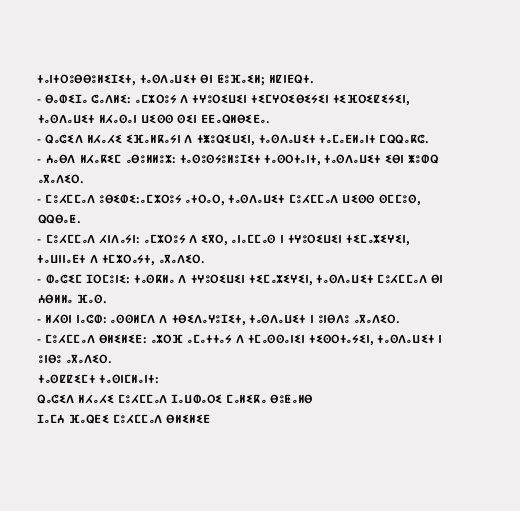ⵜⴰⵏⵜⵔⵓⴱⴱⵓⵍⵉⵊⵉⵜ, ⵜⴰⵙⴷⴰⵡⵉⵜ ⴱⵏ ⵟⵓⴼⴰⵉⵍ; ⵍⵇⵏⴹⵕⵜ.
- ⴱⴰⵀⵉⵊⴰ ⵛⴰⴷⵍⵉ: ⴰⵎⵣⵔⵓⵢ ⴷ ⵜⵖⵓⵔⵉⵡⵉⵏ ⵜⵉⵎⵖⵔⵉⴱⵉⵢⵉⵏ ⵜⵉⴼⵔⵉⵇⵉⵢⵉⵏ, ⵜⴰⵙⴷⴰⵡⵉⵜ ⵍⵃⴰⵙⴰⵏ ⵡⵉⵙⵙ ⵙⵉⵏ ⴹⴹⴰⵕⵍⴱⵉⴹⴰ.
- ⵕⴰⵛⵉⴷ ⵍⵃⴰⵃⵉ ⵉⴼⴰⵍⴽⴰⵢⵏ ⴷ ⵜⵥⵓⵕⵉⵡⵉⵏ, ⵜⴰⵙⴷⴰⵡⵉⵜ ⵜⴰⵎⴰⴹⵍⴰⵏⵜ ⵎⵕⵕⴰⴽⵛ.
- ⵄⴰⴱⴷ ⵍⵃⴰⴽⵉⵎ ⴰⴱⵓⵍⵍⵓⵣ: ⵜⴰⵙⵓⵙⵢⵓⵍⵓⵊⵉⵜ ⵜⴰⵙⵔⵜⴰⵏⵜ, ⵜⴰⵙⴷⴰⵡⵉⵜ ⵉⴱⵏ ⵥⵓⵀⵕ ⴰⴳⴰⴷⵉⵔ.
- ⵎⵓⵃⵎⵎⴰⴷ ⵓⴱⵉⵀⵉ:ⴰⵎⵣⵔⵓⵢ ⴰⵜⵔⴰⵔ, ⵜⴰⵙⴷⴰⵡⵉⵜ ⵎⵓⵃⵎⵎⴰⴷ ⵡⵉⵙⵙ ⵙⵎⵎⵓⵙ, ⵕⵕⴱⴰⵟ.
- ⵎⵓⵃⵎⵎⴰⴷ ⵃⵏⴷⴰⵢⵏ: ⴰⵎⵣⵔⵓⵢ ⴷ ⵉⴳⵔ, ⴰⵏⴰⵎⵎⴰⵙ ⵏ ⵜⵖⵓⵔⵉⵡⵉⵏ ⵜⵉⵎⴰⵣⵉⵖⵉⵏ, ⵜⴰⵡⵏⵏⴰⴹⵜ ⴷ ⵜⵎⵣⵔⴰⵢⵜ, ⴰⴳⴰⴷⵉⵔ.
- ⵀⴰⵛⵉⵎ ⵊⵔⵎⵓⵏⵉ: ⵜⴰⵙⴽⵍⴰ ⴷ ⵜⵖⵓⵔⵉⵡⵉⵏ ⵜⵉⵎⴰⵣⵉⵖⵉⵏ, ⵜⴰⵙⴷⴰⵡⵉⵜ ⵎⵓⵃⵎⵎⴰⴷ ⴱⵏ ⵄⴱⵍⵍⴰ ⴼⴰⵙ.
- ⵍⵃⵙⵏ ⵏⴰⵛⵀ: ⴰⵙⵙⵍⵎⴷ ⴷ ⵜⴱⵉⴷⴰⵖⵓⵊⵉⵜ, ⵜⴰⵙⴷⴰⵡⵉⵜ ⵏ ⵓⵏⴱⴷⵓ ⴰⴳⴰⴷⵉⵔ.
- ⵎⵓⵃⵎⵎⴰⴷ ⴱⵍⵉⵍⵉⴹ: ⴰⵣⵔⴼ ⴰⵎⴰⵜⵜⴰⵢ ⴷ ⵜⵎⴰⵙⵙⴰⵏⵉⵏ ⵜⵉⵙⵔⵜⴰⵢⵉⵏ, ⵜⴰⵙⴷⴰⵡⵉⵜ ⵏ ⵓⵏⴱⵓ ⴰⴳⴰⴷⵉⵔ.
ⵜⴰⵙⵇⵇⵉⵎⵜ ⵜⴰⵙⵏⵎⵍⴰⵏⵜ:
ⵕⴰⵛⵉⴷ ⵍⵃⴰⵃⵉ ⵎⵓⵃⵎⵎⴰⴷ ⵊⴰⵡⵀⴰⵔⵉ ⵎⴰⵍⵉⴽⴰ ⴱⵓⵟⴰⵍⴱ
ⵊⴰⵎⵄ ⴼⴰⵕⴹⵉ ⵎⵓⵃⵎⵎⴰⴷ ⴱⵍⵉⵍⵉⴹ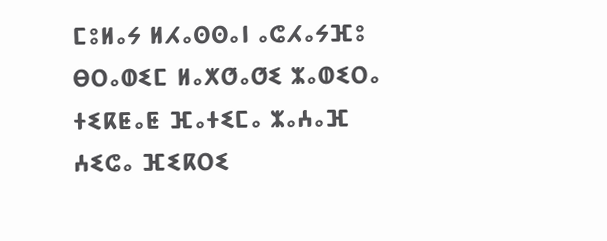ⵎⵓⵍⴰⵢ ⵍⵃⴰⵙⵙⴰⵏ ⴰⵛⵃⴰⵢⴼⵓ
ⴱⵔⴰⵀⵉⵎ ⵍⴰⵅⵚⴰⵚⵉ ⵣⴰⵀⵉⵔⴰ ⵜⵉⴽⵟⴰⵟ ⴼⴰⵜⵉⵎⴰ ⵣⴰⵄⴰⴼ
ⵄⵉⵛⴰ ⴼⵉⴽⵔⵉ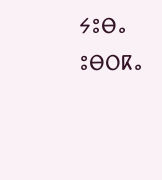ⵢⵓⴱⴰ ⵓⴱⵔⴽⴰ